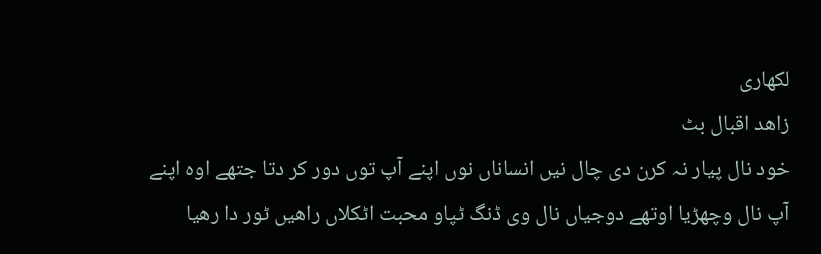لکھاری
زاھد اقبال بٹ
خود نال پیار نہ کرن دی چال نیں انساناں نوں اپنے آپ توں دور کر دتا جتھے اوہ اپنے آپ نال وچھڑیا اوتھے دوجیاں نال وی ڈنگ ٹپاو محبت اٹکلاں راھیں ٹور دا رھیا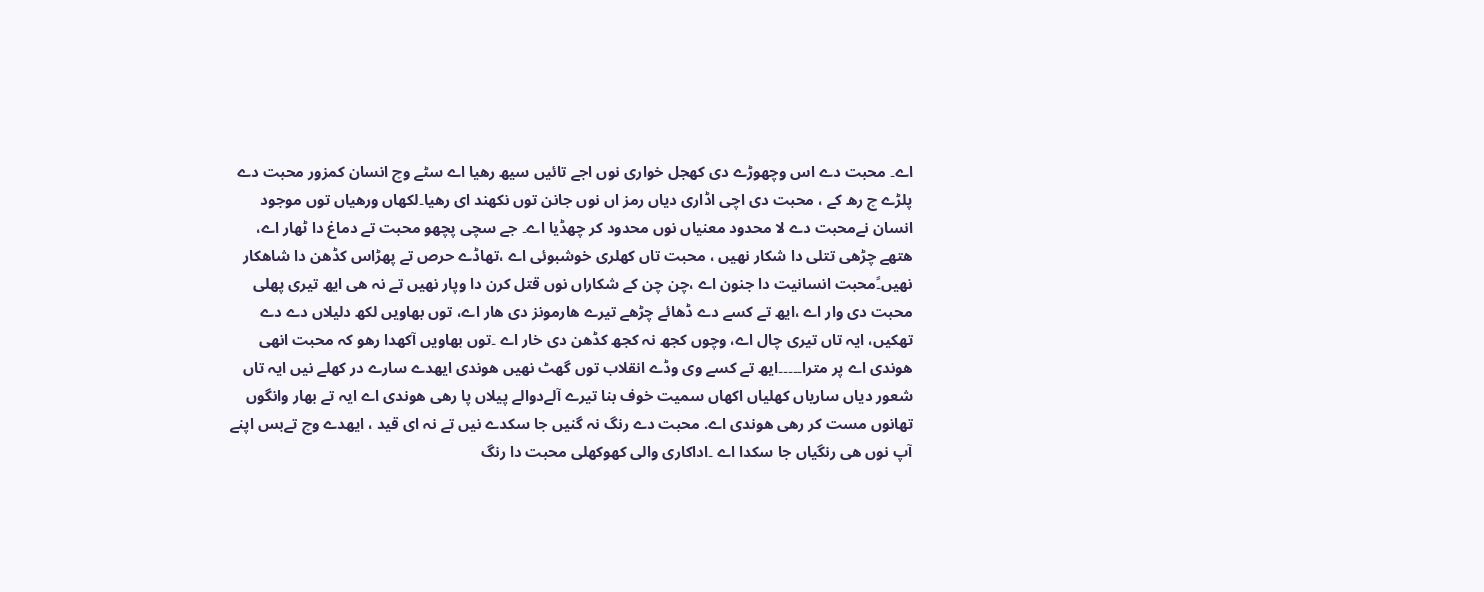اے۔ محبت دے اس وچھوڑے دی کھجل خواری نوں اجے تائیں سیھ رھیا اے سٹے وچ انسان کمزور محبت دے پلڑے چ رھ کے ، محبت دی اچی اڈاری دیاں رمز اں نوں جانن توں نکھند ای رھیا۔لکھاں ورھیاں توں موجود انسان نےمحبت دے لا محدود معنیاں نوں محدود کر چھڈیا اے۔ جے سچی پچھو محبت تے دماغ دا ٹھار اے، ھتھے چڑھی تتلی دا شکار نھیں ، محبت تاں کھلری خوشبوئی اے ،تھاڈے حرص تے پھڑاس کڈھن دا شاھکار نھیں۔ًمحبت انسانیت دا جنون اے ،چن چن کے شکاراں نوں قتل کرن دا وپار نھیں تے نہ ھی ایھ تیری پھلی محبت دی وار اے ،ایھ تے کسے دے ڈھائے چڑھے تیرے ھارمونز دی ھار اے، توں بھاویں لکھ دلیلاں دے دے تھکیں، ایہ تاں تیری چال اے، وچوں کجھ نہ کجھ کڈھن دی خار اے ۔توں بھاویں آکھدا رھو کہ محبت انھی ھوندی اے پر مترا۔۔۔۔۔ایھ تے کسے وی وڈے انقلاب توں گھٹ نھیں ھوندی ایھدے سارے در کھلے نیں ایہ تاں شعور دیاں ساریاں کھلیاں اکھاں سمیت خوف بنا تیرے آلےدوالے پیلاں پا رھی ھوندی اے ایہ تے بھار وانگوں تھانوں مست کر رھی ھوندی اے. محبت دے رنگ نہ گنیں جا سکدے نیں تے نہ ای قید ، ایھدے وچ تےبس اپنے آپ نوں ھی رنگیاں جا سکدا اے ۔اداکاری والی کھوکھلی محبت دا رنگ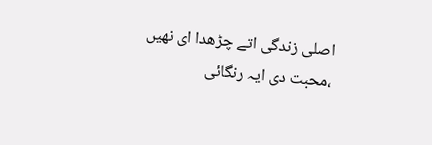اصلی زندگی اتے چڑھدا ای نھیں ،محبت دی ایہ رنگائی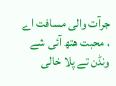جرآت والی مسافت اے ، محبت ھتھ آئی شے ونڈن تے پلا خالی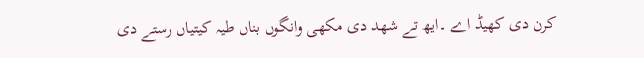کرن دی کھیڈ اے ۔ایھ تے شھد دی مکھی وانگوں بناں طیہ کیتیاں رستے دی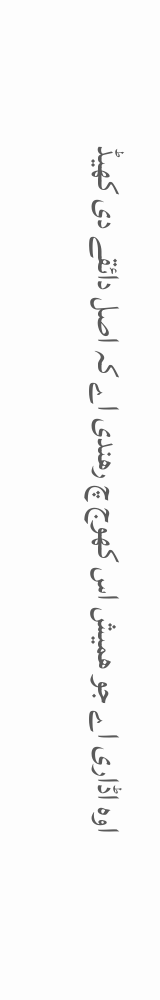اوہ اڈاری اے جو ھمیش اس کھوج چ رھندی اے کہ اصل دائقے دی کھیڈ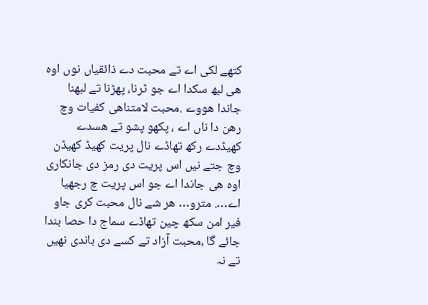کتھے لکی اے تے محبت دے ذائقیاں نوں اوہ ھی لبھ سکدا اے جو ٹرنا، پھڑنا تے لبھنا جاندا ھووے .محبت لامتناھی کفیات وچ رھن دا ناں اے ، پکھو پشو تے ھسدے کھیڈدے رکھ تھاڈے نال پریت کھیڈ کھیڈن وچ جتے نیں اس پریت دی رمز دی جانکاری اوہ ھی جاندا اے جو اس پریت چ رجھیا اے…. مترو… ھر شے نال محبت کری جاو فیر امن سکھ چین تھاڈے سماج دا حصا بندا جائے گا ،محبت آزاد تے کسے دی باندی نھیں تے نہ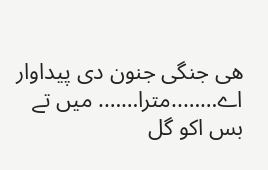ھی جنگی جنون دی پیداوار اے……..مترا……. میں تے بس اکو گل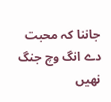جاننا کہ محبت دے انگ وچ جنگ نھیں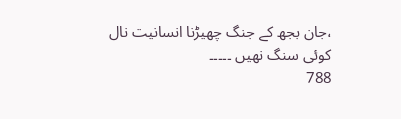،جان بجھ کے جنگ چھیڑنا انسانیت نال کوئی سنگ نھیں ۔۔۔۔۔
788